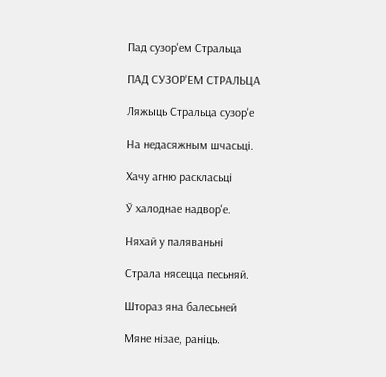Пад сузор'ем Стральца

ПАД СУЗОР'ЕМ СТРАЛЬЦА

Ляжыць Стральца сузор'е

На недасяжным шчасьці.

Хачу агню раскласьці

Ў халоднае надвор'е.

Няхай у паляваньні

Страла нясецца песьняй.

Штораз яна балесьней

Мяне нізае, раніць.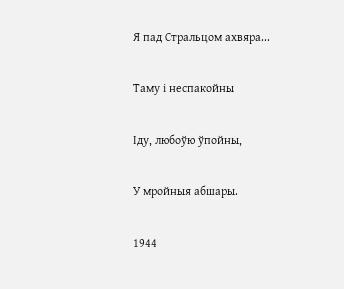Я пад Стральцом ахвяра...

Таму і неспакойны

Іду, любоўю ўпойны,

У мройныя абшары.

1944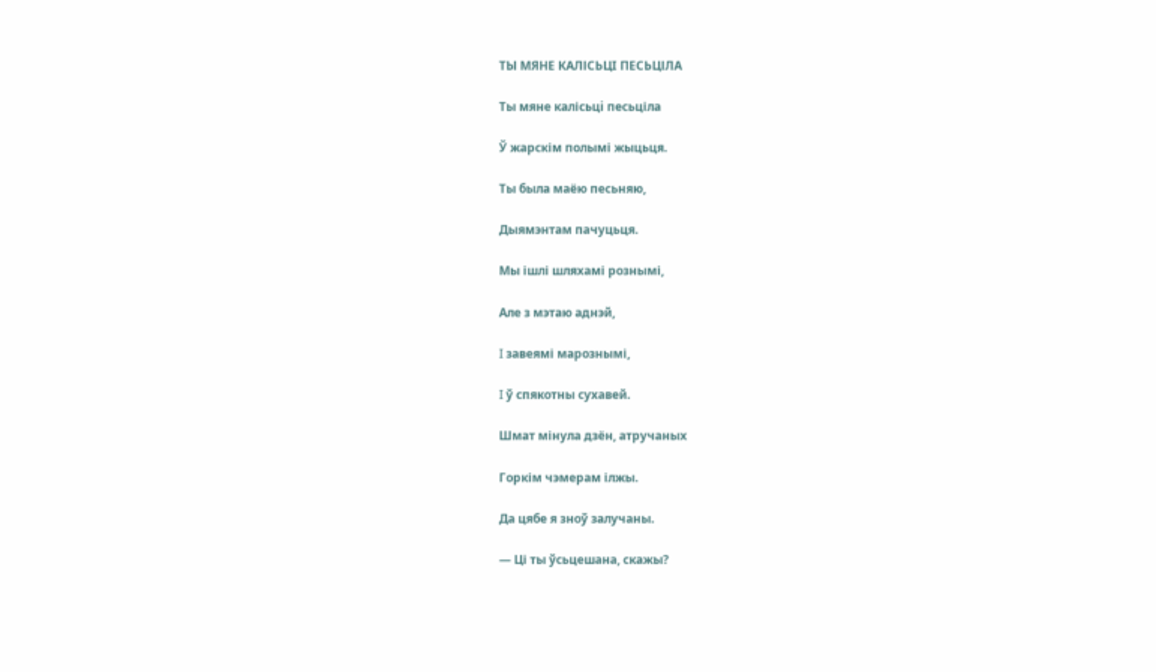ТЫ МЯНЕ КАЛІСЬЦI ПЕСЬЦІЛА

Ты мяне калісьцi песьціла

Ў жарскім полымі жыцьця.

Ты была маёю песьняю,

Дыямэнтам пачуцьця.

Мы ішлі шляхамі рознымі,

Але з мэтаю аднэй,

I завеямі марознымі,

I ў спякотны сухавей.

Шмат мінула дзён, атручаных

Горкім чэмерам ілжы.

Да цябе я зноў залучаны.

— Ці ты ўсьцешана, скажы?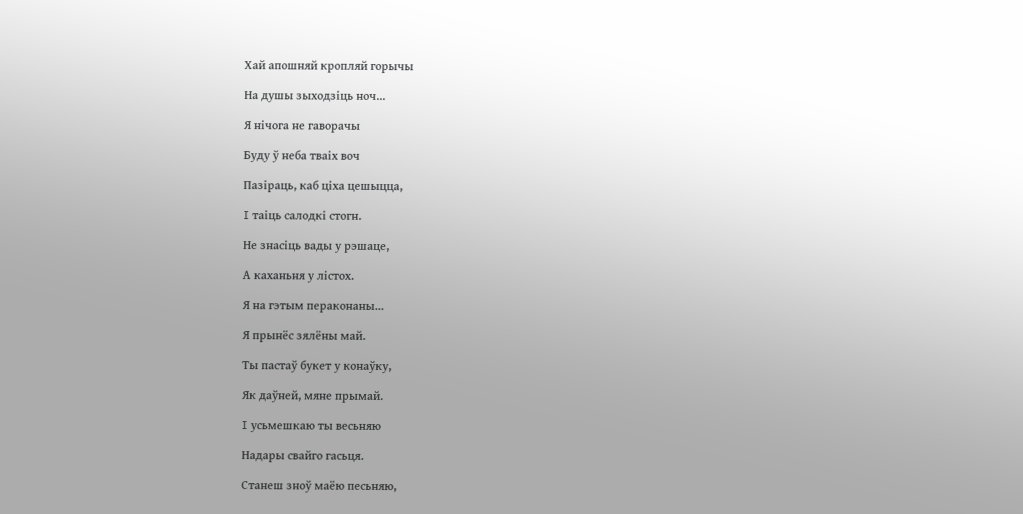Хай апошняй кропляй горычы

На душы зыходзіць ноч...

Я нічога не гаворачы

Буду ў неба тваіх воч

Пазіраць, каб ціха цешыцца,

I таіць салодкі стогн.

Не знасіць вады у рэшаце,

А каханьня у лістох.

Я на гэтым пераконаны...

Я прынёс зялёны май.

Ты пастаў букет у конаўку,

Як даўней, мяне прымай.

I усьмешкаю ты весьняю

Надары свайго гасьця.

Станеш зноў маёю песьняю,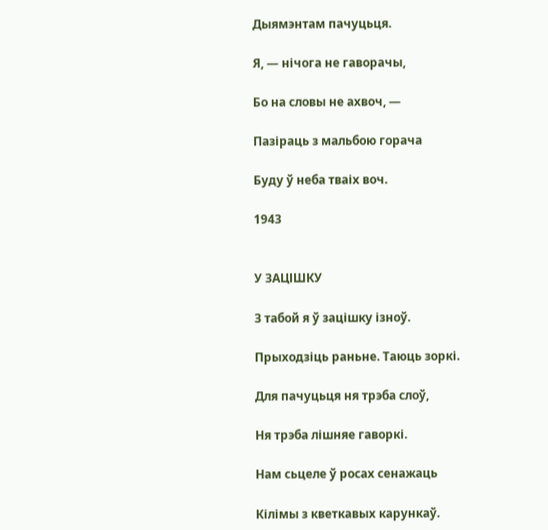Дыямэнтам пачуцьця.

Я, — нічога не гаворачы,

Бо на словы не ахвоч, —

Пазіраць з мальбою горача

Буду ў неба тваіх воч.

1943


У ЗАЦІШКУ

З табой я ў зацішку ізноў.

Прыходзіць раньне. Таюць зоркі.

Для пачуцьця ня трэба слоў,

Ня трэба лішняе гаворкі.

Нам сьцеле ў росах сенажаць

Кілімы з кветкавых карункаў.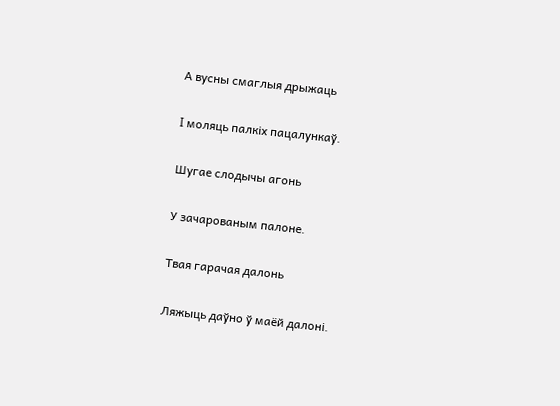А вусны смаглыя дрыжаць

I моляць палкіх пацалункаў.

Шугае слодычы агонь

У зачарованым палоне.

Твая гарачая далонь

Ляжыць даўно ў маёй далоні.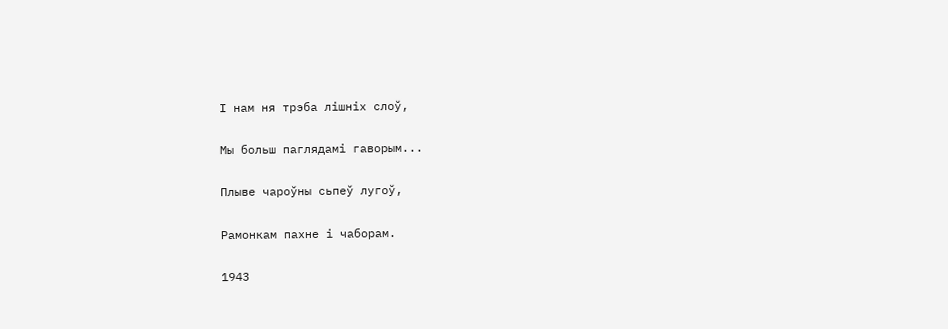I нам ня трэба лішніх слоў,

Мы больш паглядамі гаворым...

Плыве чароўны сьпеў лугоў,

Рамонкам пахне і чаборам.

1943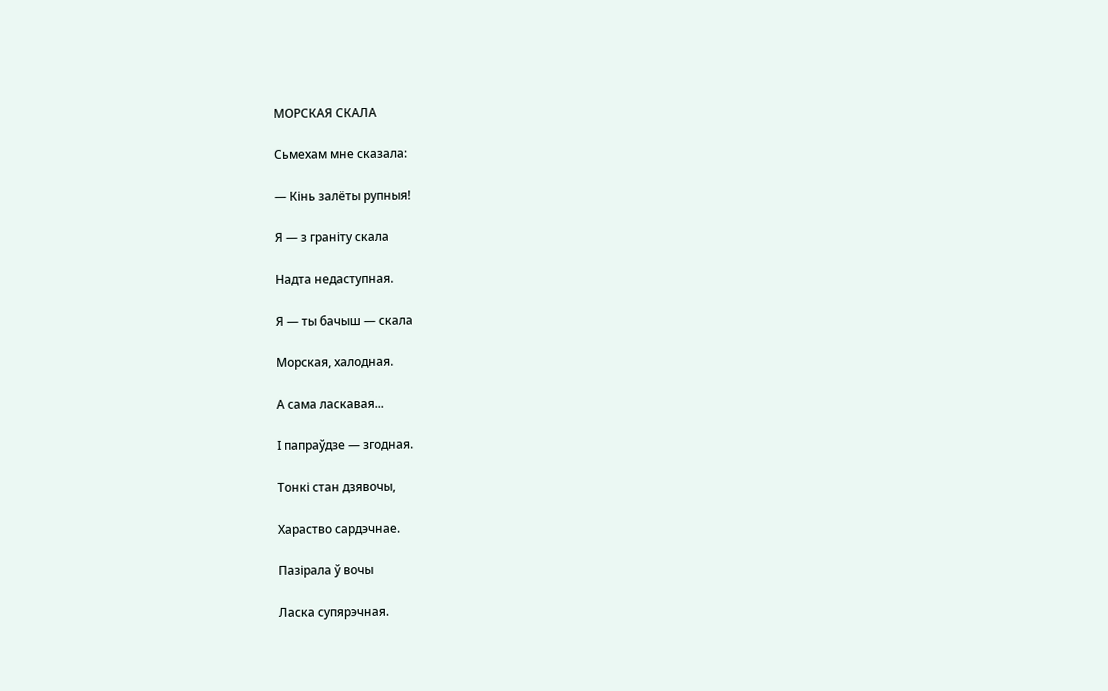МОРСКАЯ СКАЛА

Сьмехам мне сказала:

— Кінь залёты рупныя!

Я — з граніту скала

Надта недаступная.

Я — ты бачыш — скала

Морская, халодная.

А сама ласкавая...

I папраўдзе — згодная.

Тонкі стан дзявочы,

Хараство сардэчнае.

Пазірала ў вочы

Ласка супярэчная.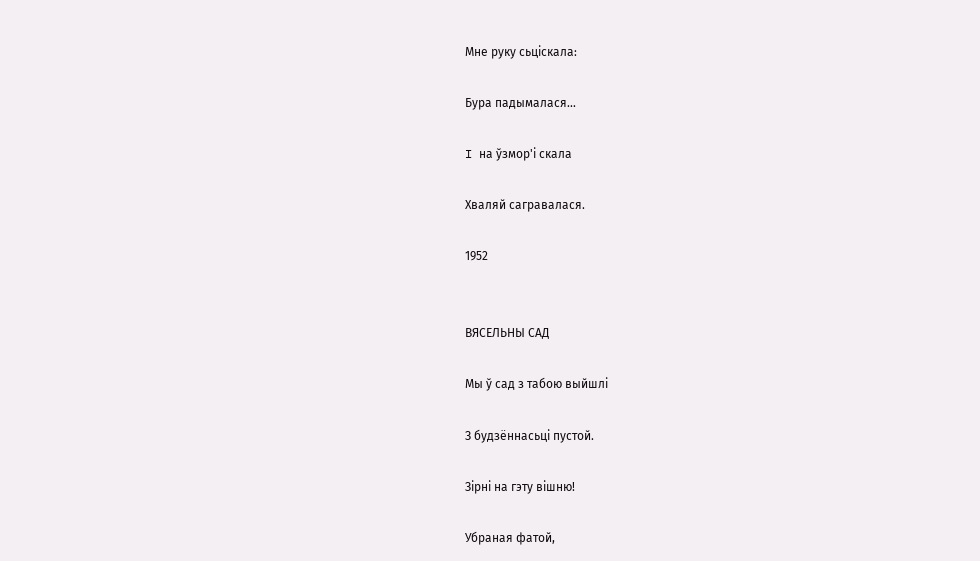Мне руку сьцiскала:

Бура падымалася...

I на ўзмор'і скала

Хваляй сагравалася.

1952


ВЯСЕЛЬНЫ САД

Мы ў сад з табою выйшлі

З будзённасьці пустой.

Зірні на гэту вішню!

Убраная фатой,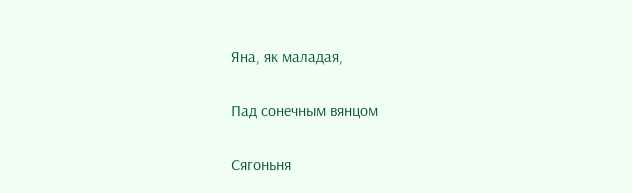Яна, як маладая,

Пад сонечным вянцом

Сягоньня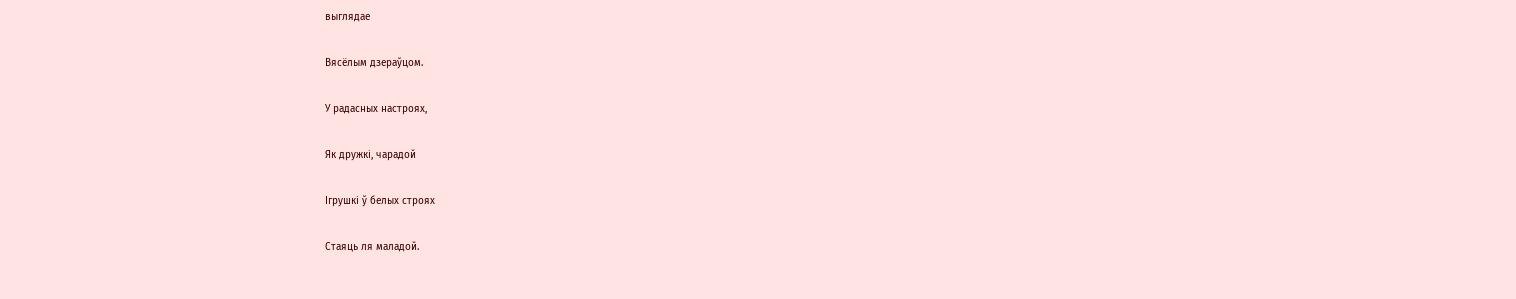выглядае

Вясёлым дзераўцом.

У радасных настроях,

Як дружкі, чарадой

Ігрушкі ў белых строях

Стаяць ля маладой.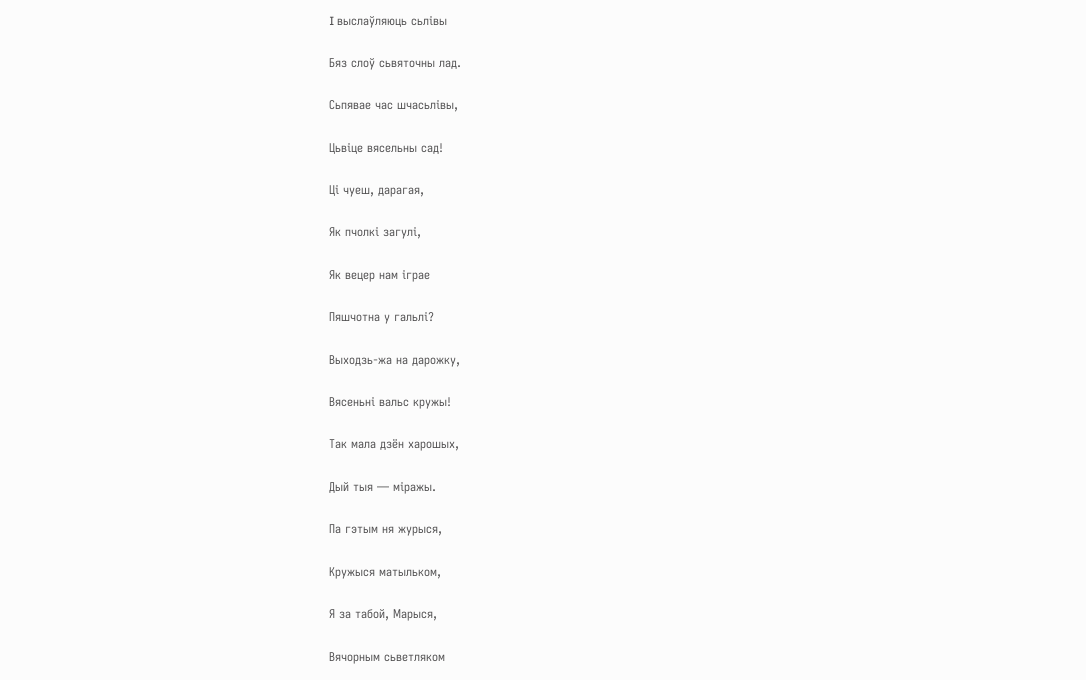I выслаўляюць сьлівы

Бяз слоў сьвяточны лад.

Сьпявае час шчасьлівы,

Цьвіце вясельны сад!

Ці чуеш, дарагая,

Як пчолкі загулі,

Як вецер нам іграе

Пяшчотна у гальлі?

Выходзь-жа на дарожку,

Вясеньні вальс кружы!

Так мала дзён харошых,

Дый тыя — міражы.

Па гэтым ня журыся,

Кружыся матыльком,

Я за табой, Марыся,

Вячорным сьветляком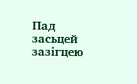Пад засьцей зазігцею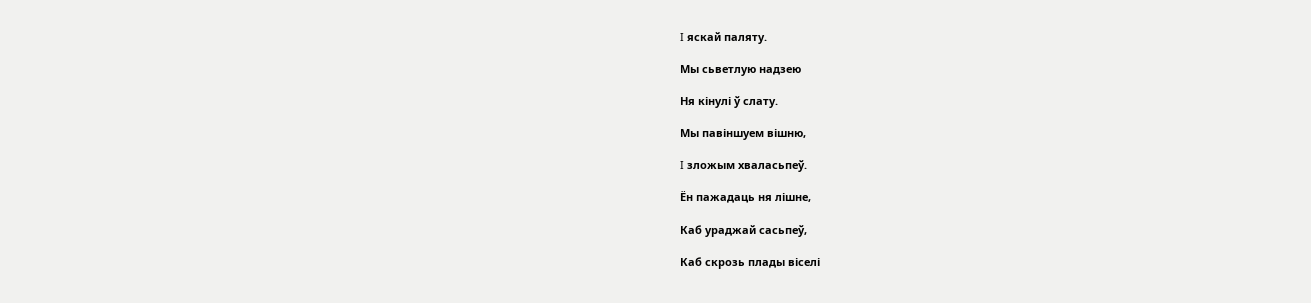I яскай паляту.

Мы сьветлую надзею

Ня кінулі ў слату.

Мы павіншуем вішню,

I зложым хваласьпеў.

Ён пажадаць ня лішне,

Каб ураджай сасьпеў,

Каб скрозь плады віселі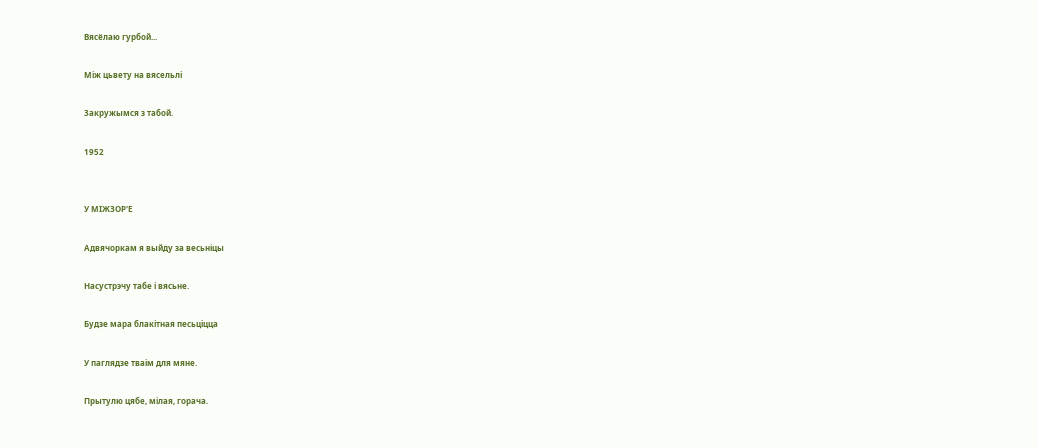Вясёлаю гурбой...

Між цьвету на вясельлі

Закружымся з табой.

1952


У МIЖЗОР'Е

Адвячоркам я выйду за весьніцы

Насустрэчу табе і вясьне.

Будзе мара блакітная песьціцца

У паглядзе тваім для мяне.

Прытулю цябе, мілая, горача.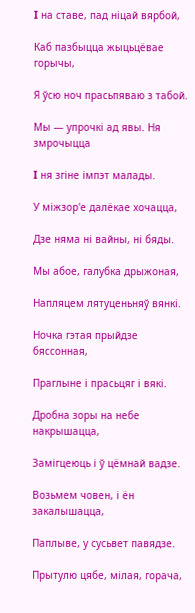I на ставе, пад ніцай вярбой,

Каб пазбыцца жыцьцёвае горычы,

Я ўсю ноч прасьпяваю з табой.

Мы — упрочкі ад явы. Ня змрочыцца

I ня згіне імпэт малады.

У міжзор'е далёкае хочацца,

Дзе няма ні вайны, ні бяды.

Мы абое, галубка дрыжоная,

Напляцем лятуценьняў вянкі.

Ночка гэтая прыйдзе бяссонная,

Праглыне і прасьцяг і вякі.

Дробна зоры на небе накрышацца,

Замігцеюць і ў цёмнай вадзе.

Возьмем човен, і ён закалышацца,

Паплыве, у сусьвет павядзе.

Прытулю цябе, мілая, горача,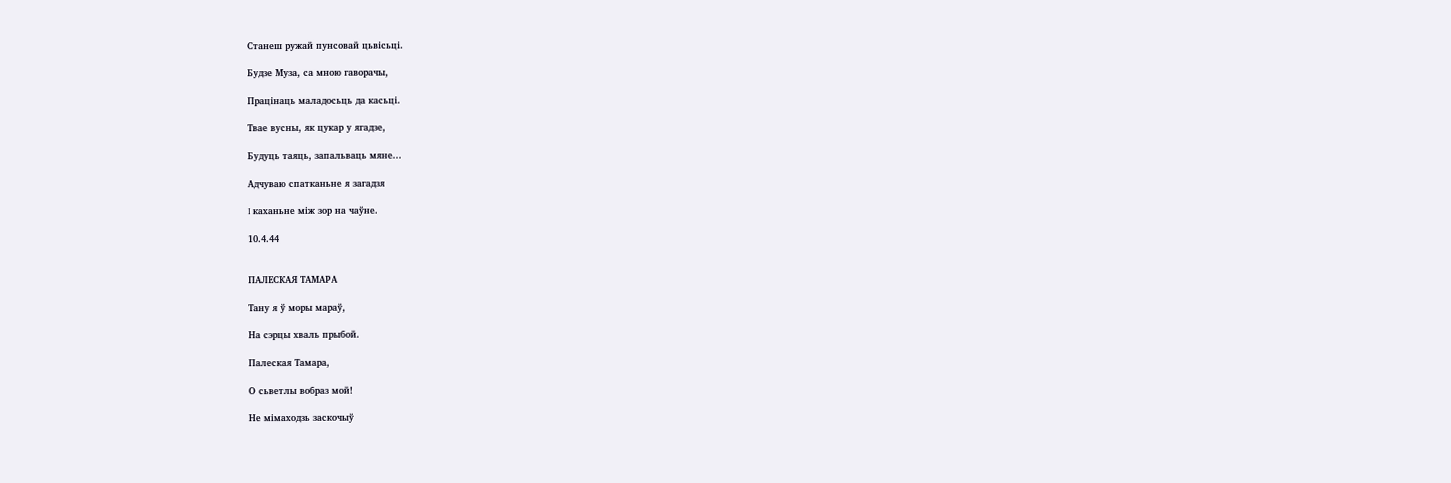Станеш ружай пунсовай цьвісьці.

Будзе Муза, са мною гаворачы,

Працінаць маладосьць да касьці.

Твае вусны, як цукар у ягадзе,

Будуць таяць, запальваць мяне...

Адчуваю спатканьне я загадзя

I каханьне між зор на чаўне.

10.4.44


ПАЛЕСКАЯ ТАМАРА

Тану я ў моры мараў,

На сэрцы хваль прыбой.

Палеская Тамара,

О сьветлы вобраз мой!

Не мімаходзь заскочыў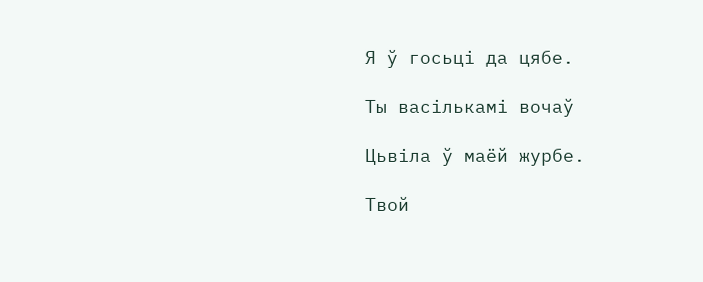Я ў госьці да цябе.

Ты васількамі вочаў

Цьвіла ў маёй журбе.

Твой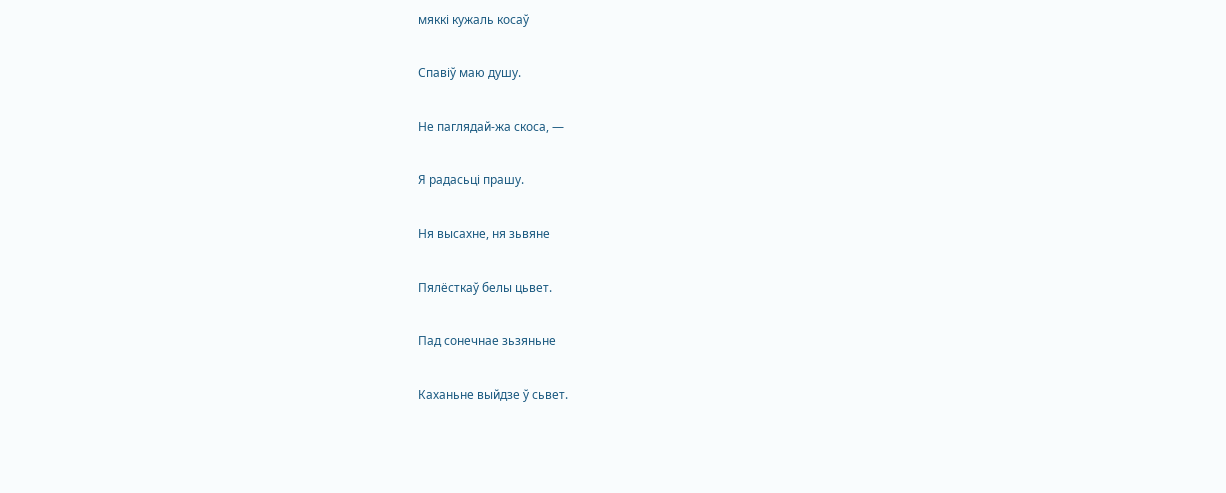мяккі кужаль косаў

Спавіў маю душу.

Не паглядай-жа скоса, —

Я радасьці прашу.

Ня высахне, ня зьвяне

Пялёсткаў белы цьвет.

Пад сонечнае зьзяньне

Каханьне выйдзе ў сьвет.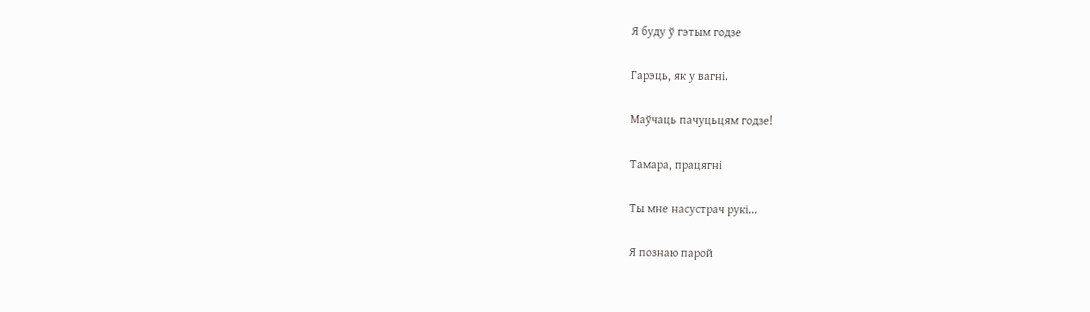Я буду ў гэтым годзе

Гарэць, як у вагні.

Маўчаць пачуцьцям годзе!

Тамара, працягні

Ты мне насустрач рукі...

Я познаю парой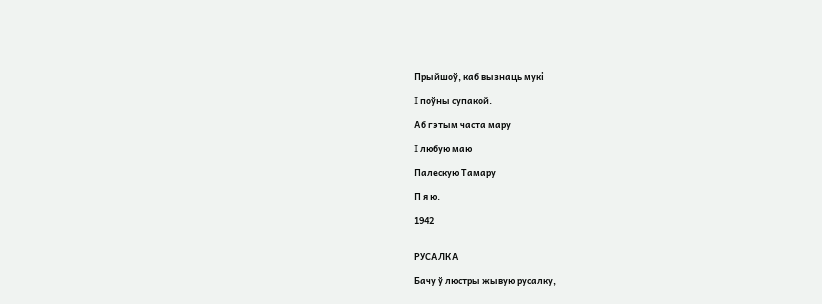Прыйшоў, каб вызнаць мукі

I поўны супакой.

Аб гэтым часта мару

I любую маю

Палескую Тамару

П я ю.

1942


РУСАЛКА

Бачу ў люстры жывую русалку,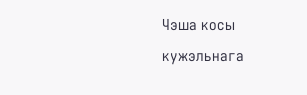Чэша косы кужэльнага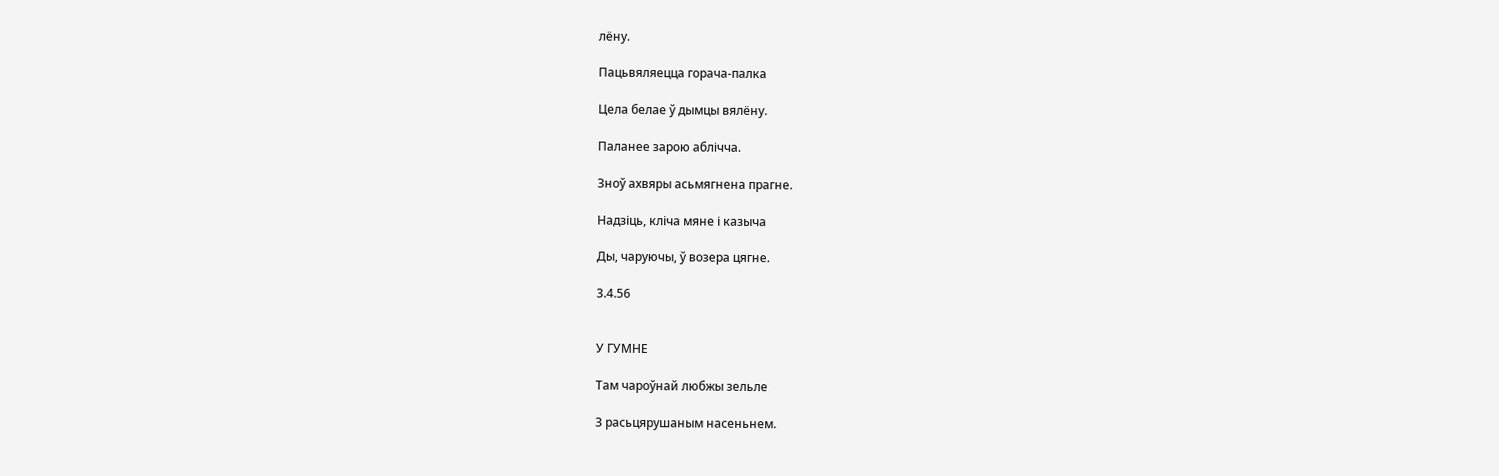лёну.

Пацьвяляецца горача-палка

Цела белае ў дымцы вялёну.

Паланее зарою аблічча.

Зноў ахвяры асьмягнена прагне.

Надзіць, кліча мяне і казыча

Ды, чаруючы, ў возера цягне.

3.4.56


У ГУМНЕ

Там чароўнай любжы зельле

З расьцярушаным насеньнем.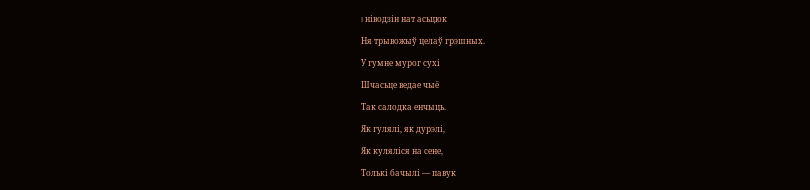I ніводзін нат асьцюк

Ня трывожыў целаў грэшных.

У гумне мурог сухі

Шчасьце ведае чыё

Так салодка енчыць.

Як гулялі, як дурэлі,

Як куляліся на сене,

Толькі бачылі — павук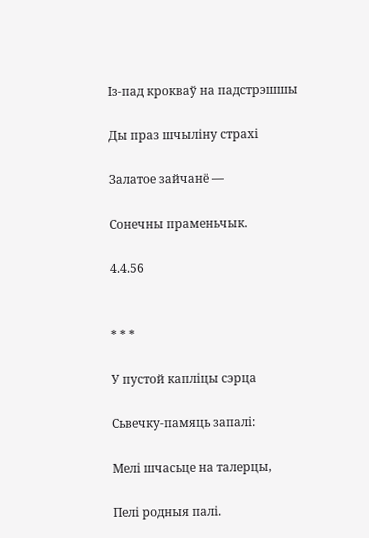Із-пад крокваў на падстрэшшы

Ды праз шчыліну страхі

Залатое зайчанё —

Сонечны праменьчык.

4.4.56


* * *

У пустой капліцы сэрца

Сьвечку-памяць запалі:

Мелі шчасьце на талерцы,

Пелі родныя палі.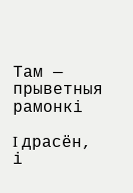Там — прыветныя рамонкі

I драсён, і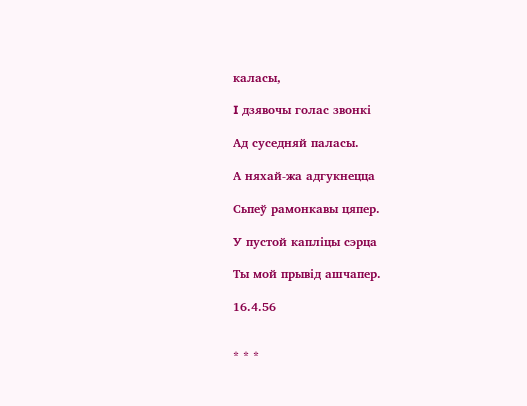каласы,

I дзявочы голас звонкі

Ад суседняй паласы.

А няхай-жа адгукнецца

Сьпеў рамонкавы цяпер.

У пустой капліцы сэрца

Ты мой прывід ашчапер.

16.4.56


* * *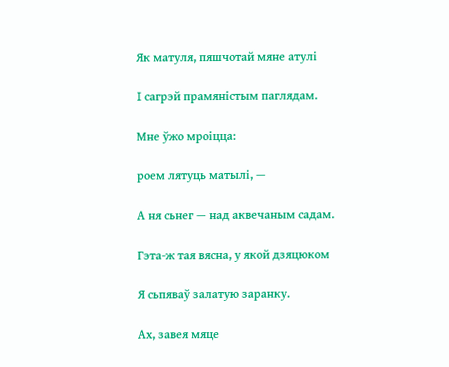Як матуля, пяшчотай мяне атулі

I сагрэй прамяністым паглядам.

Мне ўжо мроіцца:

роем лятуць матылі, —

А ня сьнег — над аквечаным садам.

Гэта-ж тая вясна, у якой дзяцюком

Я сьпяваў залатую заранку.

Ах, завея мяце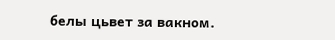белы цьвет за вакном.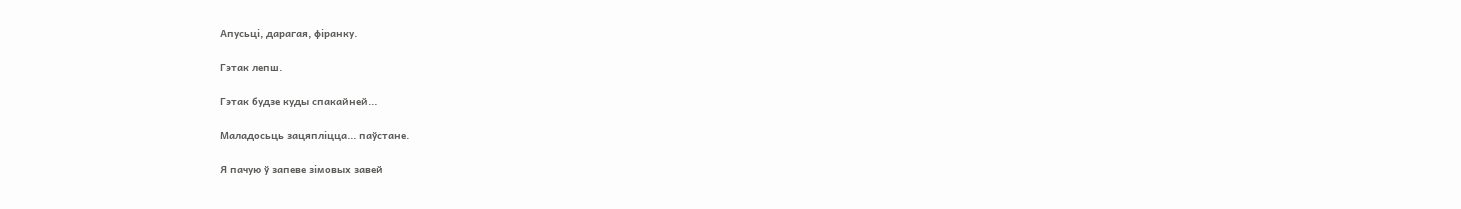Апусьці, дарагая, фіранку.

Гэтак лепш.

Гэтак будзе куды спакайней...

Маладосьць зацяпліцца... паўстане.

Я пачую ў запеве зімовых завей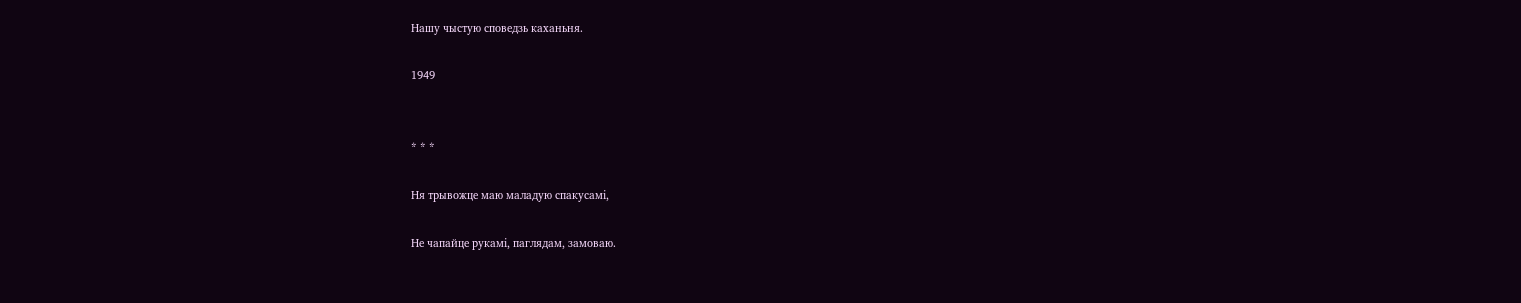Нашу чыстую споведзь каханьня.

1949


* * *

Ня трывожце маю маладую спакусамі,

Не чапайце рукамі, паглядам, замоваю.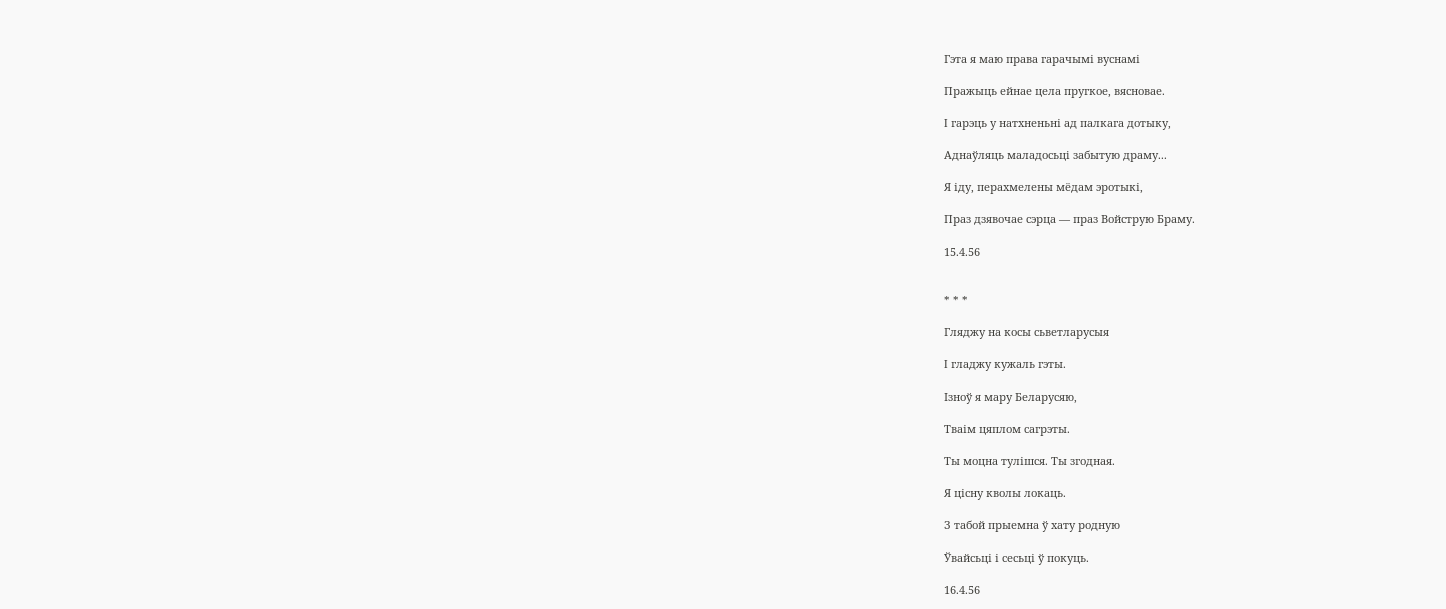Гэта я маю права гарачымі вуснамі

Пражыць ейнае цела пругкое, вясновае.

I гарэць у натхненьні ад палкага дотыку,

Аднаўляць маладосьцi забытую драму...

Я іду, перахмелены мёдам эротыкі,

Праз дзявочае сэрца — праз Войструю Браму.

15.4.56


* * *

Гляджу на косы сьветларусыя

I гладжу кужаль гэты.

Ізноў я мару Беларусяю,

Тваім цяплом сагрэты.

Ты моцна тулішся. Ты згодная.

Я цісну кволы локаць.

З табой прыемна ў хату родную

Ўвайсьці і сесьці ў покуць.

16.4.56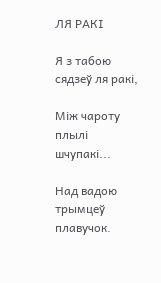ЛЯ РАКІ

Я з табою сядзеў ля ракі,

Між чароту плылі шчупакі...

Над вадою трымцеў плавучок.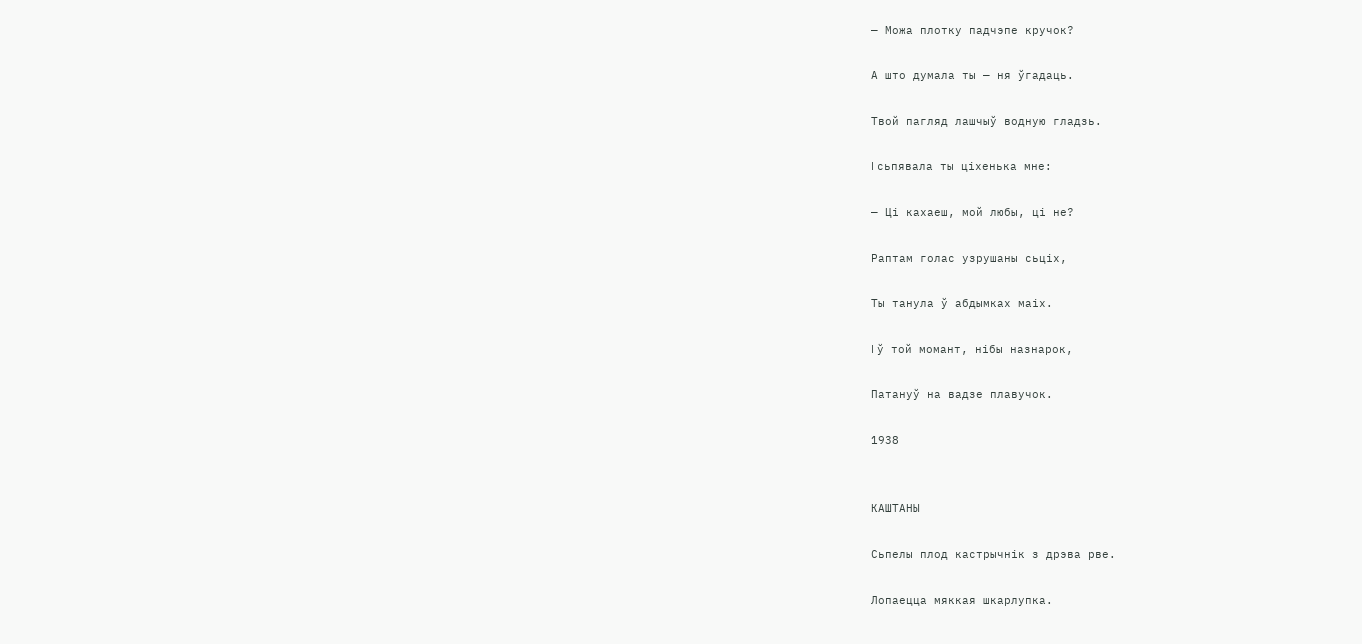— Можа плотку падчэпе кручок?

А што думала ты — ня ўгадаць.

Твой пагляд лашчыў водную гладзь.

I сьпявала ты ціхенька мне:

— Ці кахаеш, мой любы, ці не?

Раптам голас узрушаны сьціх,

Ты танула ў абдымках маіх.

I ў той момант, нібы назнарок,

Патануў на вадзе плавучок.

1938


КАШТАНЫ

Сьпелы плод кастрычнік з дрэва рве.

Лопаецца мяккая шкарлупка.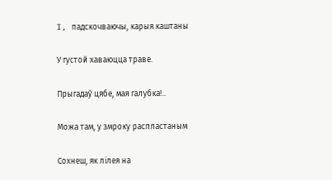I, падскочваючы, карыя каштаны

У густой хаваюцца траве.

Прыгадаў цябе, мая галубка!..

Можа там, у змроку распластаным

Сохнеш, як лілея на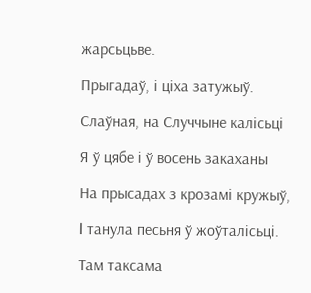жарсьцьве.

Прыгадаў, і ціха затужыў.

Слаўная, на Случчыне калісьцi

Я ў цябе і ў восень закаханы

На прысадах з крозамі кружыў,

I танула песьня ў жоўталісьці.

Там таксама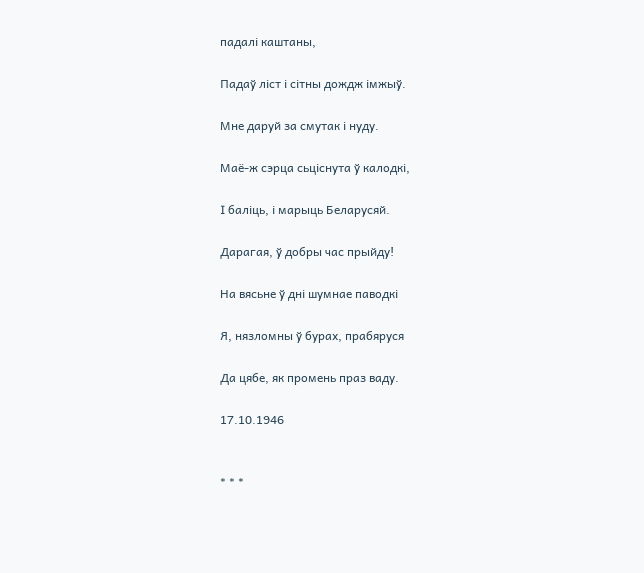падалі каштаны,

Падаў ліст і сітны дождж імжыў.

Мне даруй за смутак і нуду.

Маё-ж сэрца сьціснута ў калодкі,

I баліць, і марыць Беларусяй.

Дарагая, ў добры час прыйду!

На вясьне ў дні шумнае паводкі

Я, нязломны ў бурах, прабяруся

Да цябе, як промень праз ваду.

17.10.1946


* * *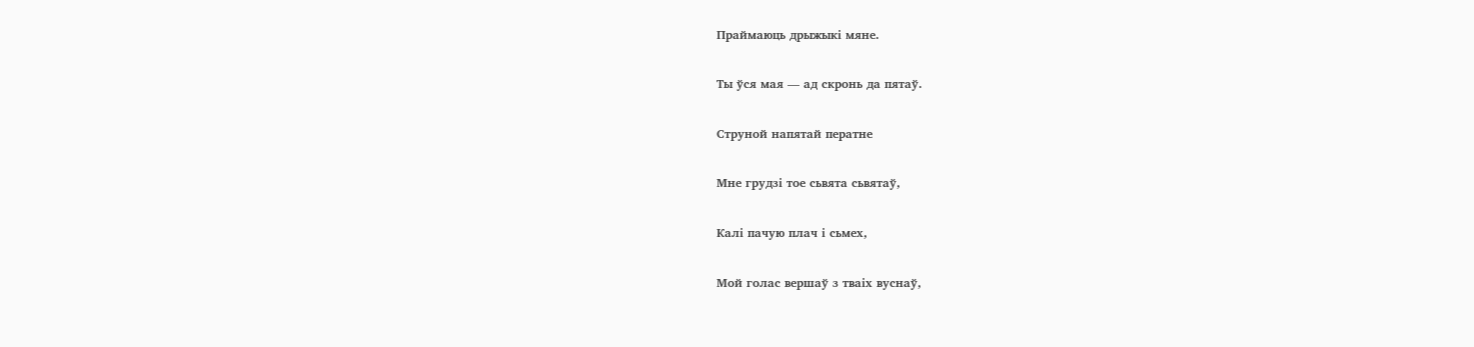Праймаюць дрыжыкі мяне.

Ты ўся мая — ад скронь да пятаў.

Струной напятай ператне

Мне грудзі тое сьвята сьвятаў,

Калі пачую плач і сьмех,

Мой голас вершаў з тваіх вуснаў,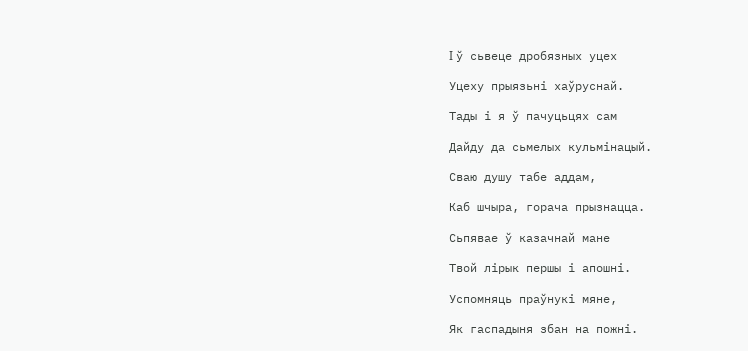I ў сьвеце дробязных уцех

Уцеху прыязьні хаўруснай.

Тады і я ў пачуцьцях сам

Дайду да сьмелых кульмінацый.

Сваю душу табе аддам,

Каб шчыра, горача прызнацца.

Сьпявае ў казачнай мане

Твой лірык першы і апошні.

Успомняць праўнукі мяне,

Як гаспадыня збан на пожні.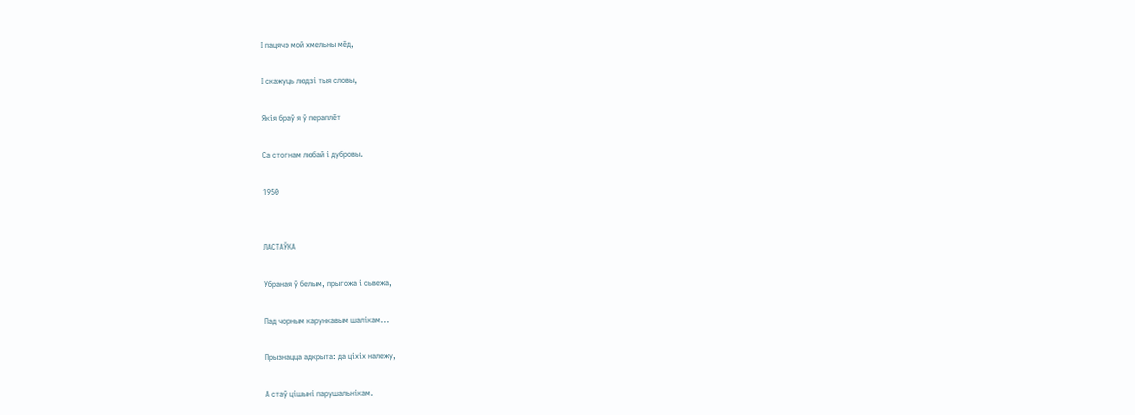I пацячэ мой хмельны мёд,

I скажуць людзі тыя словы,

Якія браў я ў пераплёт

Са стогнам любай і дубровы.

1950


ЛАСТАЎКА

Убраная ў белым, прыгожа і сьвежа,

Пад чорным карункавым шалікам...

Прызнацца адкрыта: да ціхіх належу,

А стаў цішыні парушальнікам.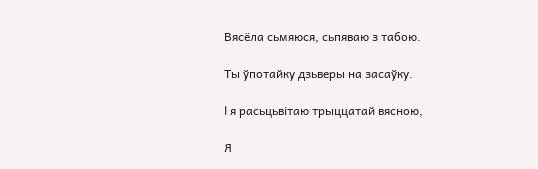Вясёла сьмяюся, сьпяваю з табою.

Ты ўпотайку дзьверы на засаўку.

I я расьцьвітаю трыццатай вясною,

Я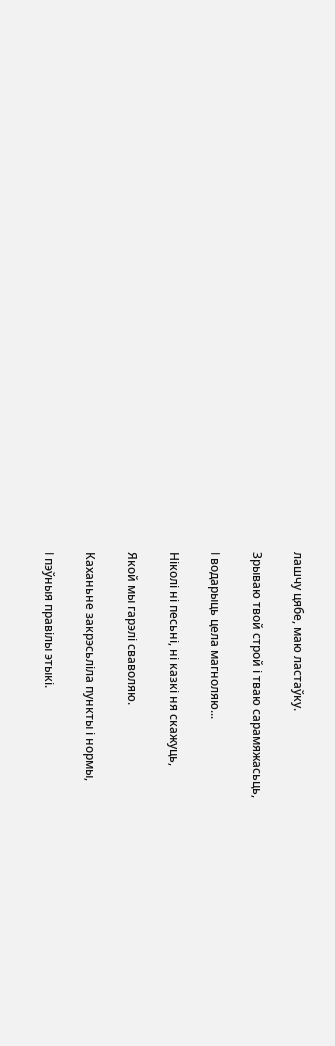лашчу цябе, маю ластаўку.

Зрываю твой строй і тваю сарамяжасьць,

I водарыць цела магноляю...

Ніколі ні песьні, ні казкі ня скажуць,

Якой мы гарэлі сваволяю.

Каханьне закрэсьліла пункты і нормы,

I пэўныя правілы этыкі.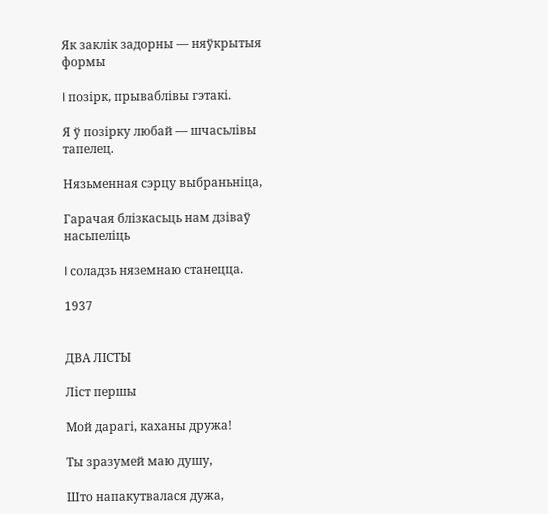Як заклік задорны — няўкрытыя формы

I позірк, прываблівы гэтакі.

Я ў позірку любай — шчасьлівы тапелец.

Нязьменная сэрцу выбраньніца,

Гарачая блізкасьць нам дзіваў насьпеліць

I соладзь няземнаю станецца.

1937


ДВА ЛІСТЫ

Лiст першы

Мой дарагі, каханы дружа!

Ты зразумей маю душу,

Што напакутвалася дужа,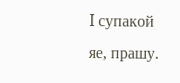I супакой яе, прашу.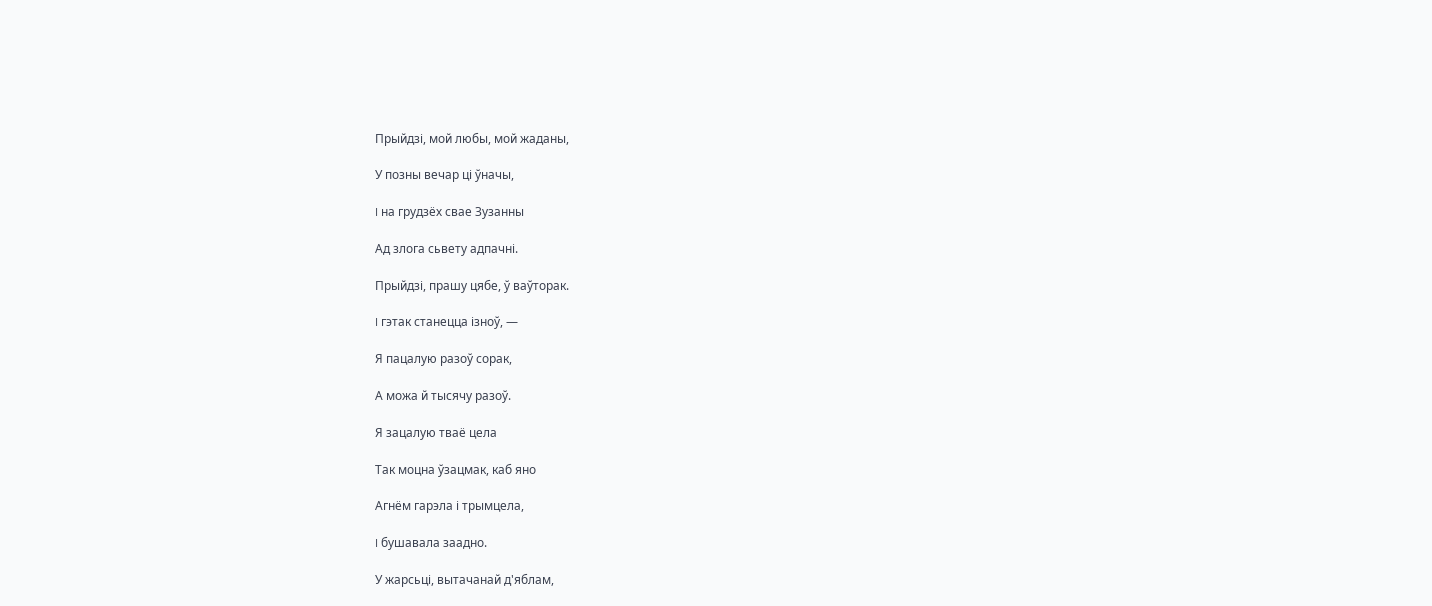Прыйдзі, мой любы, мой жаданы,

У позны вечар ці ўначы,

I на грудзёх свае Зузанны

Ад злога сьвету адпачні.

Прыйдзі, прашу цябе, ў ваўторак.

I гэтак станецца ізноў, —

Я пацалую разоў сорак,

А можа й тысячу разоў.

Я зацалую тваё цела

Так моцна ўзацмак, каб яно

Агнём гарэла і трымцела,

I бушавала заадно.

У жарсьці, вытачанай д'яблам,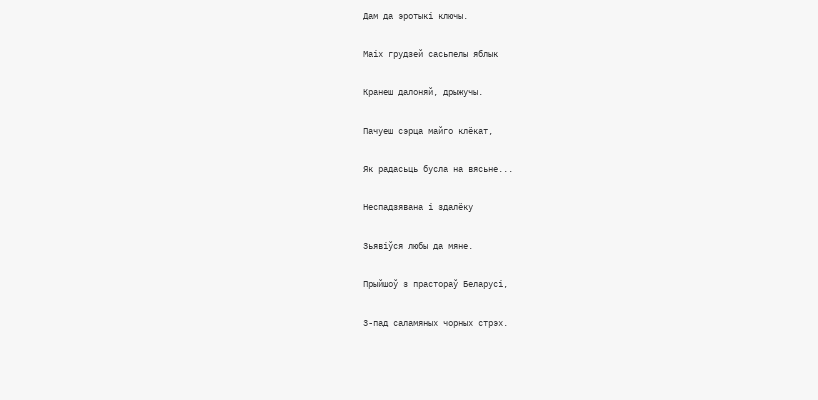Дам да эротыкі ключы.

Маіх грудзей сасьпелы яблык

Кранеш далоняй, дрыжучы.

Пачуеш сэрца майго клёкат,

Як радасьць бусла на вясьне...

Неспадзявана і здалёку

Зьявіўся любы да мяне.

Прыйшоў з прастораў Беларусі,

3-пад саламяных чорных стрэх.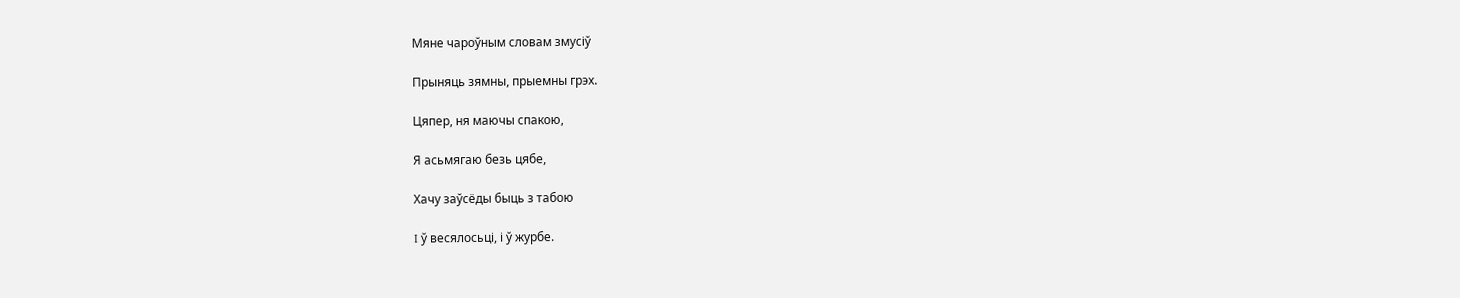Мяне чароўным словам змусіў

Прыняць зямны, прыемны грэх.

Цяпер, ня маючы спакою,

Я асьмягаю безь цябе,

Хачу заўсёды быць з табою

I ў весялосьці, і ў журбе.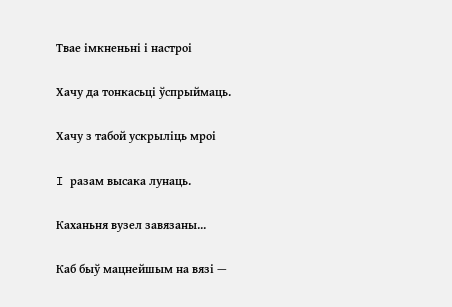Твае імкненьні і настроі

Хачу да тонкасьці ўспрыймаць.

Хачу з табой ускрыліць мроі

I разам высака лунаць.

Каханьня вузел завязаны...

Каб быў мацнейшым на вязі —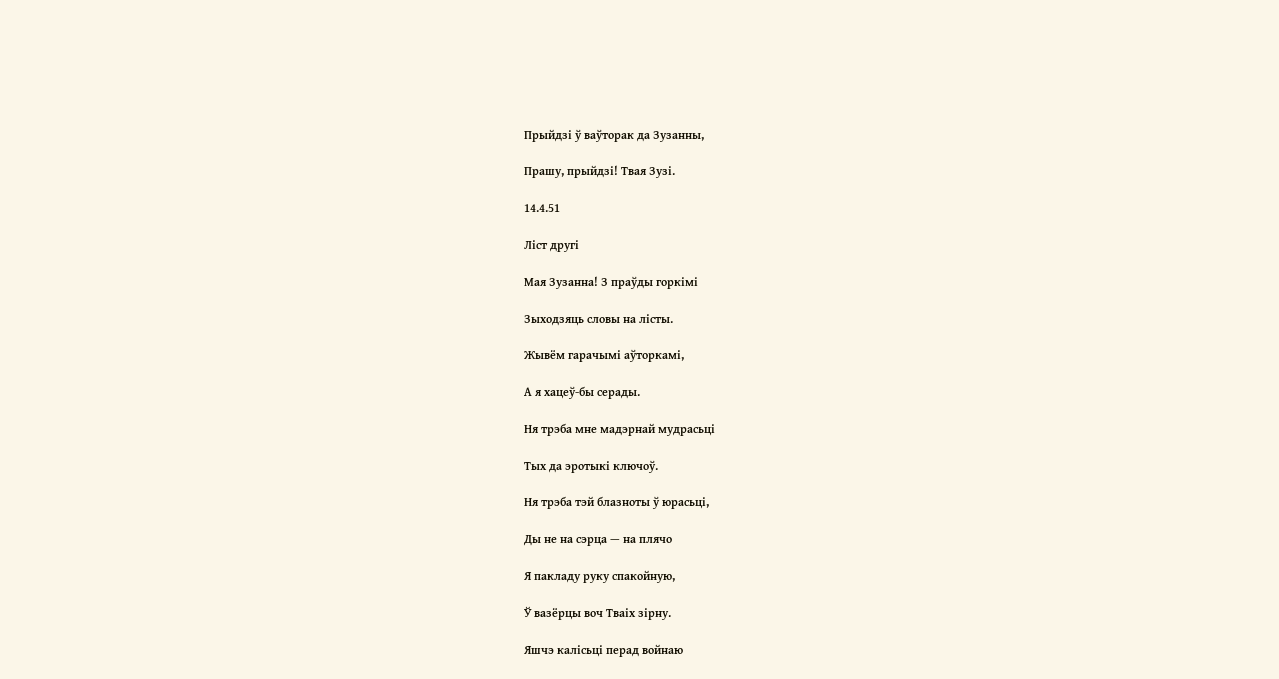Прыйдзі ў ваўторак да Зузанны,

Прашу, прыйдзі! Твая Зузі.

14.4.51

Лiст другі

Мая Зузанна! З праўды горкімі

Зыходзяць словы на лісты.

Жывём гарачымі аўторкамі,

А я хацеў-бы серады.

Ня трэба мне мадэрнай мудрасьці

Тых да эротыкі ключоў.

Ня трэба тэй блазноты ў юрасьці,

Ды не на сэрца — на плячо

Я пакладу руку спакойную,

Ў вазёрцы воч Тваіх зірну.

Яшчэ калісьці перад войнаю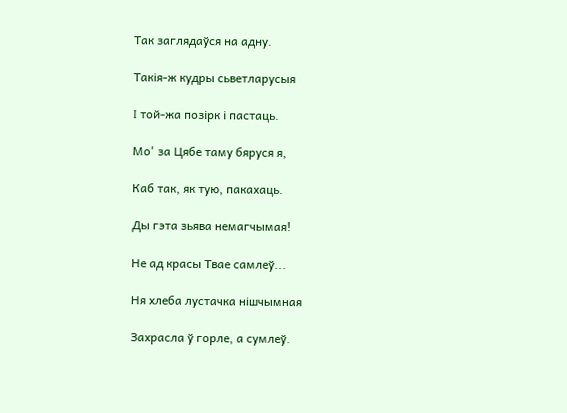Так заглядаўся на адну.

Такія-ж кудры сьветларусыя

I той-жа позірк і пастаць.

Мо' за Цябе таму бяруся я,

Каб так, як тую, пакахаць.

Ды гэта зьява немагчымая!

Не ад красы Твае самлеў...

Ня хлеба лустачка нішчымная

Захрасла ў горле, а сумлеў.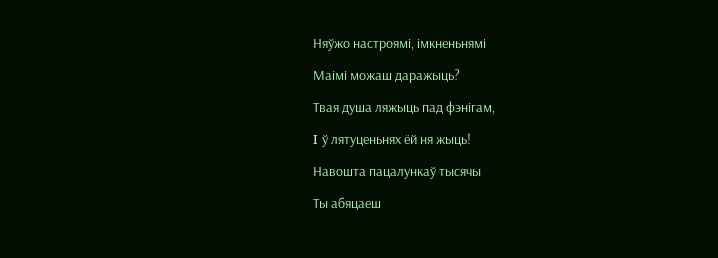Няўжо настроямі, імкненьнямі

Маімі можаш даражыць?

Твая душа ляжыць пад фэнігам,

I ў лятуценьнях ёй ня жыць!

Навошта пацалункаў тысячы

Ты абяцаеш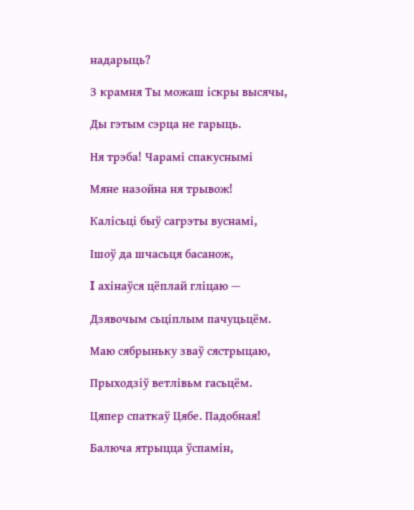надарыць?

З крамня Ты можаш іскры высячы,

Ды гэтым сэрца не гарыць.

Ня трэба! Чарамі спакуснымі

Мяне назойна ня трывож!

Калісьці быў сагрэты вуснамі,

Ішоў да шчасьця басанож,

I ахінаўся цёплай гліцаю —

Дзявочым сьціплым пачуцьцём.

Маю сябрыньку зваў сястрыцаю,

Прыходзіў ветлівьм гасьцём.

Цяпер спаткаў Цябе. Падобная!

Балюча ятрыцца ўспамін,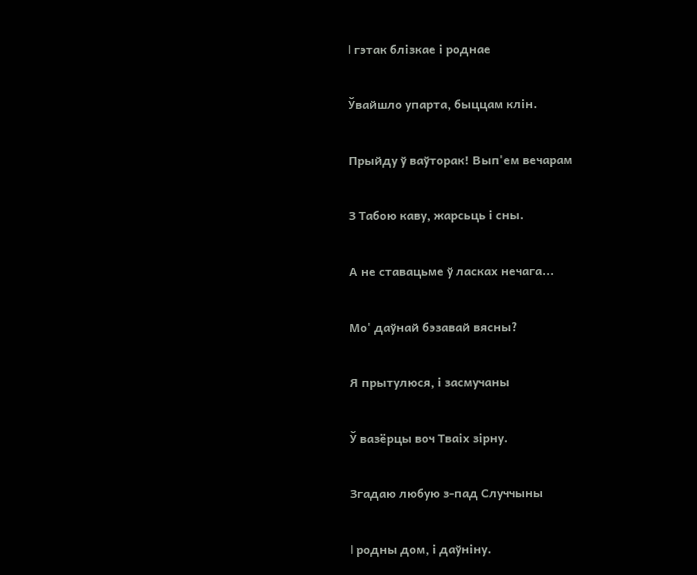I гэтак блізкае і роднае

Ўвайшло упарта, быццам клін.

Прыйду ў ваўторак! Вып'ем вечарам

З Табою каву, жарсьць і сны.

А не ставацьме ў ласках нечага...

Мо' даўнай бэзавай вясны?

Я прытулюся, і засмучаны

Ў вазёрцы воч Тваіх зірну.

Згадаю любую з-пад Случчыны

I родны дом, і даўніну.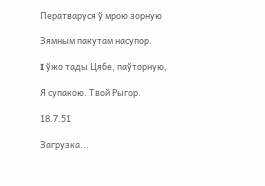Ператваруся ў мрою зорную

Зямным пакутам насупор.

I ўжо тады Цябе, паўторную,

Я супакою. Твой Рыгор.

18.7.51

Загрузка...